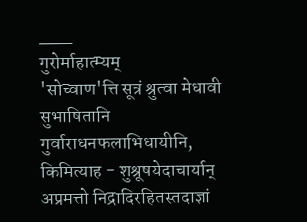___
गुरोर्माहात्म्यम्
'सोच्वाण'त्ति सूत्रं श्रुत्वा मेधावी सुभाषितानि गुर्वाराधनफलाभिधायीनि, किमित्याह - शुश्रूषयेदाचार्यान् अप्रमत्तो निद्रादिरहितस्तदाज्ञां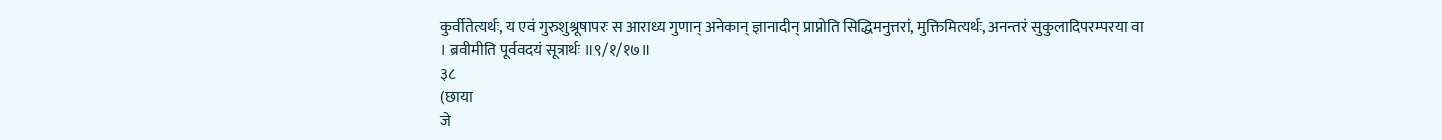कुर्वीतेत्यर्थः, य एवं गुरुशुश्रूषापरः स आराध्य गुणान् अनेकान् ज्ञानादीन् प्राप्नोति सिद्धिमनुत्तरां, मुक्तिमित्यर्थः, अनन्तरं सुकुलादिपरम्परया वा । ब्रवीमीति पूर्ववदयं सूत्रार्थः ॥९/१/१७॥
३८
(छाया
जे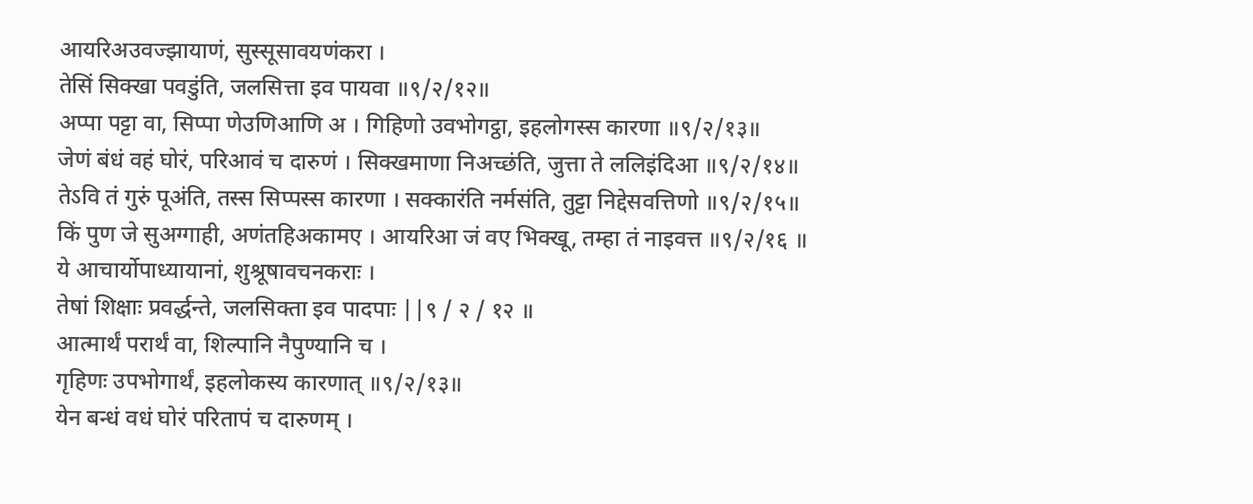आयरिअउवज्झायाणं, सुस्सूसावयणंकरा ।
तेसिं सिक्खा पवडुंति, जलसित्ता इव पायवा ॥९/२/१२॥
अप्पा पट्टा वा, सिप्पा णेउणिआणि अ । गिहिणो उवभोगट्ठा, इहलोगस्स कारणा ॥९/२/१३॥
जेणं बंधं वहं घोरं, परिआवं च दारुणं । सिक्खमाणा निअच्छंति, जुत्ता ते ललिइंदिआ ॥९/२/१४॥
तेऽवि तं गुरुं पूअंति, तस्स सिप्पस्स कारणा । सक्कारंति नर्मसंति, तुट्टा निद्देसवत्तिणो ॥९/२/१५॥
किं पुण जे सुअग्गाही, अणंतहिअकामए । आयरिआ जं वए भिक्खू, तम्हा तं नाइवत्त ॥९/२/१६ ॥
ये आचार्योपाध्यायानां, शुश्रूषावचनकराः ।
तेषां शिक्षाः प्रवर्द्धन्ते, जलसिक्ता इव पादपाः ||९ / २ / १२ ॥
आत्मार्थं परार्थं वा, शिल्पानि नैपुण्यानि च ।
गृहिणः उपभोगार्थं, इहलोकस्य कारणात् ॥९/२/१३॥
येन बन्धं वधं घोरं परितापं च दारुणम् ।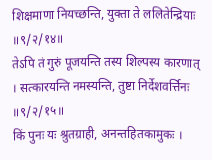शिक्षमाणा नियच्छन्ति, युक्ता ते ललितेन्द्रियाः ॥९/२/१४॥
तेऽपि तं गुरुं पूजयन्ति तस्य शिल्पस्य कारणात् । सत्कारयन्ति नमस्यन्ति, तुष्टा निर्देशवर्त्तिनः ॥९/२/१५॥
किं पुनः यः श्रुतग्राही, अनन्तहितकामुकः ।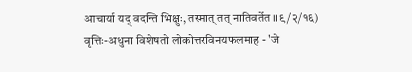आचार्या यद् वदन्ति भिक्षुः, तस्मात् तत् नातिवर्तेत ॥९/२/१६)
वृत्तिः-अधुना विशेषतो लोकोत्तरविनयफलमाह - 'जे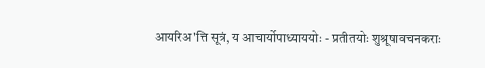आयरिअ'त्ति सूत्रं, य आचार्योपाध्याययोः - प्रतीतयोः शुश्रूषावचनकराः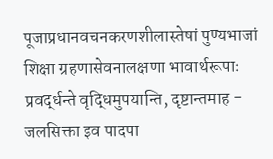पूजाप्रधानवचनकरणशीलास्तेषां पुण्यभाजां शिक्षा ग्रहणासेवनालक्षणा भावार्थरूपाः प्रवर्द्धन्ते वृद्धिमुपयान्ति, दृष्टान्तमाह - जलसिक्ता इव पादपा